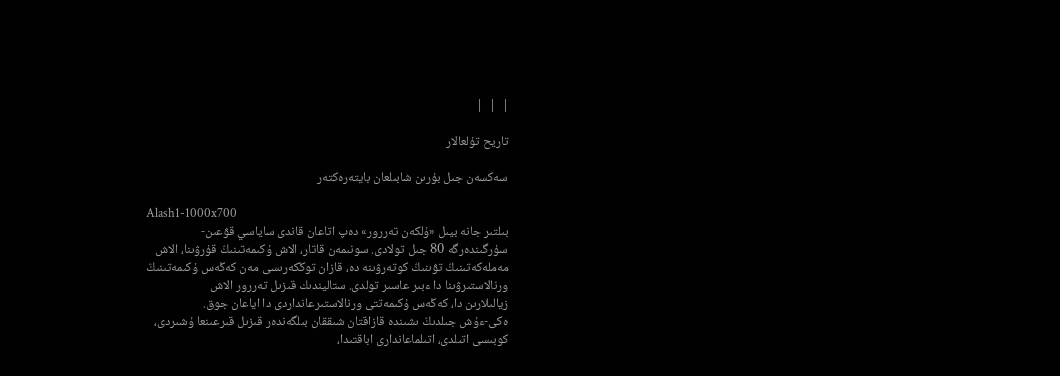|  |  |

تاريح تۇلعالار

سەكسەن جىل بۇرىن شابىلعان بايتەرەكتەر

Alash1-1000x700
بىلتىر جانە بيىل «ۇلكەن تەررور» دەپ اتاعان قاندى ساياسي قۋعىن-
سۇرگىندەرگە 80 جىل تولادى. سونىمەن قاتار، الاش ۇكىمەتىنىڭ قۇرۋىنا، الاش
مەملەكەتىنىڭ تۋىنىڭ كوتەرۋىنە دە، قازان توڭكەرىسى مەن كەڭەس ۇكىمەتىنىڭ
ورنالاستىرۋىنا دا ءبىر عاسىر تولدى. ستاليندىك قىزىل تەررور الاش
زيالىلارىن دا، كەڭەس ۇكىمەتتى ورنالاستىرعانداردى دا اياعان جوق.
ەكى-ءۇش جىلدىڭ ىشىندە قازاقتان شىققان بىلگەندەر قىزىل قىرعىنعا ۇشىردى،
كوبىسى اتىلدى، اتىلماعاندارى اباقتىدا،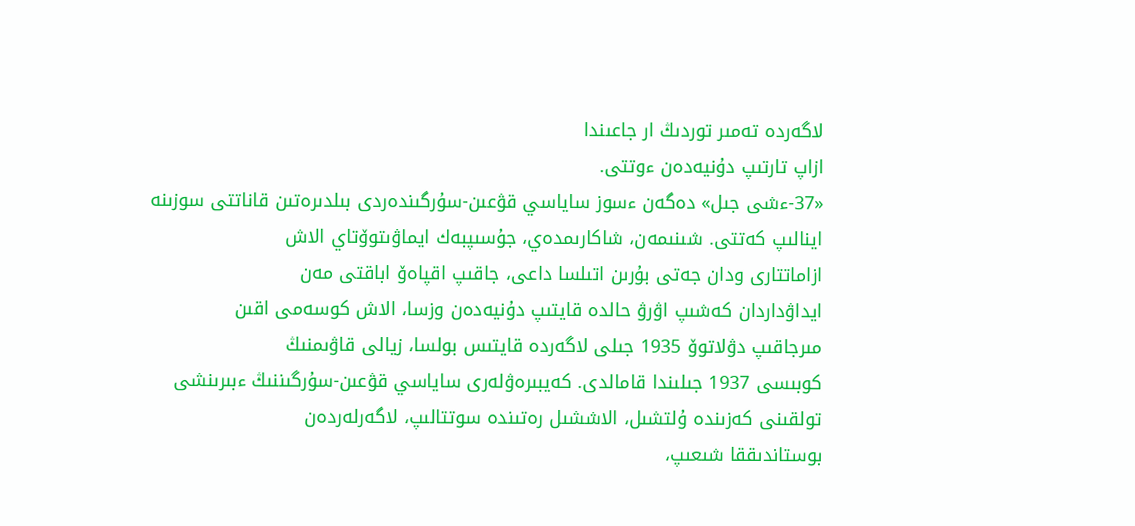لاگەردە تەمىر توردىڭ ار جاعىندا
ازاپ تارتىپ دۇنيەدەن ءوتتى.
«37-ءشى جىل» دەگەن ءسوز ساياسي قۋعىن-سۇرگىندەردى بىلدىرەتىن قاناتتى سوزىنە
اينالىپ كەتتى. شىنىمەن، شاكارىمدەي، جۇسىپبەك ايماۋىتوۆتاي الاش
ازاماتتارى ودان جەتى بۇرىن اتىلسا داعى، جاقىپ اقپاەۆ اباقتى مەن
ايداۋداردان كەشىپ اۋرۋ حالدە قايتىپ دۇنيەدەن وزسا، الاش كوسەمى اقىن
مىرجاقىپ دۋلاتوۆ 1935 جىلى لاگەردە قايتىس بولسا، زيالى قاۋىمنىڭ
كوبىسى 1937 جىلىندا قامالدى. كەيبىرەۋلەرى ساياسي قۋعىن-سۇرگىننىڭ ءبىرىنشى
تولقىنى كەزىندە ۇلتشىل، الاششىل رەتىندە سوتتالىپ، لاگەرلەردەن
بوستاندىققا شىعىپ،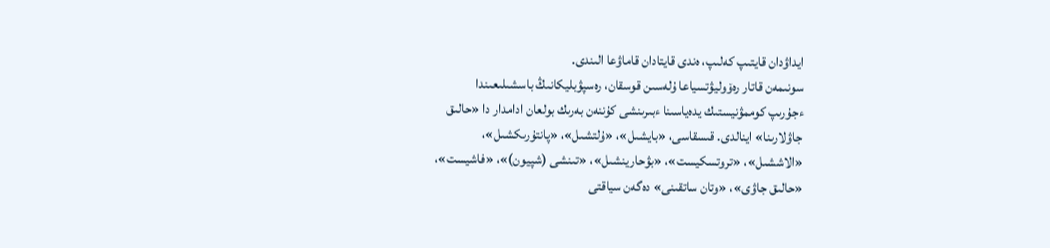ايداۋدان قايتىپ كەلىپ، ەندى قايتادان قاماۋعا الىندى.
سونىمەن قاتار رەۆوليۋتسياعا ۇلەسىن قوسقان، رەسپۋبليكانىڭ باسشىلىعىندا
ءجۇرىپ كوممۋنيستىك يدەياسىنا ءبىرىنشى كۇننەن بەرىك بولعان ادامدار دا «حالىق
جاۋلارىنا» اينالدى. قىسقاسى، «بايشىل»، «ۇلتشىل»، «پانتۇرىكشىل»،
«الاششىل»، «تروتسكيست»، «بۋحارينشىل»، «تىنشى (شپيون)»، «فاشيست»،
«حالىق جاۋى»، «وتان ساتقىنى» دەگەن سياقتى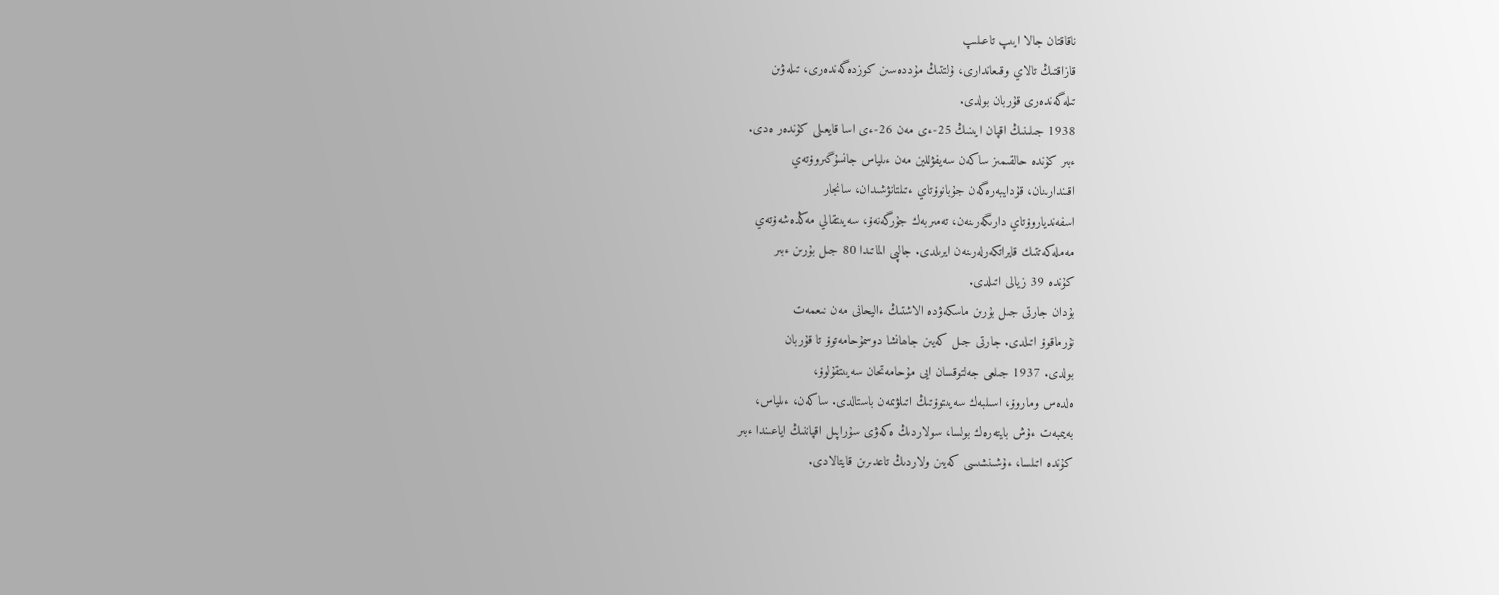ناقاقتان جالا ايىپ تاعىلىپ
قازاقتىڭ تالاي وقىعاندارى، ۇلتتىڭ مۇددەسىن كوزدەگەندەرى، تىلەۋىن
تىلەگەندەرى قۇربان بولدى.
1938 جىلىنىڭ اقپان ايىنىڭ 25-ءى مەن 26-ءى اسا قايعىلى كۇندەر ەدى.
ءبىر كۇندە حالقىمىز ساكەن سەيفۋللين مەن ءىلياس جانسۇگىروۆتەي
اقىندارىنان، قۇدايبەرەگەن جۇبانوۆتاي ءتىلتانۋشىدان، سانجار
اسفەندياروۆتاي دارىگەرىنەن، تەمىربەك جۇرگەنەۆ، سەيىتقالي مەڭدەشەۆتەي
مەملەكەتتىك قايراتكەرلەرىنەن ايرىلدى. جالپى الماتىدا 80 جىل بۇرىن ءبىر
كۇندە 39 زيالى اتىلدى.
بۇدان جارتى جىل بۇرىن ماسكەۋدە الاشتىڭ ءاليحانى مەن نىعمەت
نۇرماقوۆ اتىلدى. جارتى جىل كەيىن جاھانشا دوسمۇحامەتوۆ تا قۇربان
بولدى. 1937 جىلعى جەلتوقسان ايى مۇحامەتحان سەيىتقۇلوۆ،
ەلدەس وماروۆ، اسىلبەك سەيىتوۆتىڭ اتىلۋىمەن باستالدى. ساكەن، ءىلياس،
بەيىمبەت ءۇش بايتەرەك بولسا، سولاردىڭ ەكەۋى سۇراپىل اقپاننىڭ اياعىندا ءبىر
كۇندە اتىلسا، ءۇشىنشىسى كەيىن ولاردىڭ تاعدىرىن قايتالادى.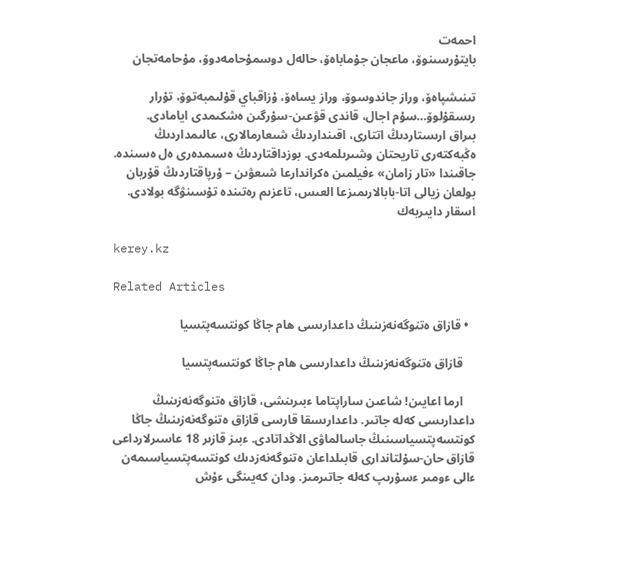احمەت
بايتۇرسىنوۆ، ماعجان جۇماباەۆ، حالەل دوسمۇحامەدوۆ، مۇحامەتجان

تىنىشپاەۆ، وراز جاندوسوۆ، وراز يساەۆ، ۇزاقباي قۇلىمبەتوۆ، تۇرار
رىسقۇلوۆ…سۇم اجال، قاندى قۋعىن-سۇرگىن ەشكىمدى ايامادى.
بىراق ارىستاردىڭ اتتارى، اقىنداردىڭ شىعارمالارى، عالىمداردىڭ
ەڭبەكتەرى تاريحتان وشىرىلمەدى. بوزداقتاردىڭ ەسىمدەرى ەل ەسىندە.
جاقىندا «تار زامان» ءفيلمىن ەكراندارعا شىعۋىن – ۇرپاقتاردىڭ قۇربان
بولعان زيالى اتا-بابالارىمىزعا العىس، تاعزىم رەتىندە تۇسىنۋگە بولادى.
اسقار دايىربەك

kerey.kz

Related Articles

  • قازاق ەتنوگەنەزىنىڭ داعدارىسى ھام جاڭا كونتسەپتسيا

    قازاق ەتنوگەنەزىنىڭ داعدارىسى ھام جاڭا كونتسەپتسيا

    ارما اعايىن! شاعىن ساراپتاما ءبىرىنشى، قازاق ەتنوگەنەزىنىڭ داعدارىسى كەلە جاتىر. داعدارىسقا قارسى قازاق ەتنوگەنەزىنىڭ جاڭا كونتسەپتسياسىنىڭ جاسالماۋى الاڭداتادى. ءبىز قازىر 18 عاسىرلارداعى قازاق حان-سۇلتاندارى قابىلداعان ەتنوگەنەزدىك كونتسەپتسياسىمەن ءالى ءومىر ءسۇرىپ كەلە جاتىرمىز. ودان كەيىنگى ءۇش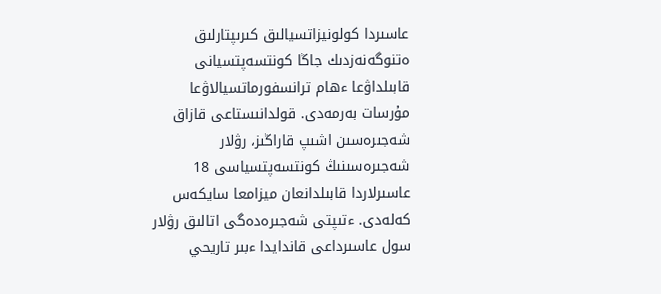عاسىردا كولونيزاتسيالىق كىرىپتارلىق ەتنوگەنەزدىك جاڭا كونتسەپتسيانى قابىلداۋعا ءھام ترانسفورماتسيالاۋعا مۇرسات بەرمەدى. قولدانىستاعى قازاق شەجىرەسىن اشىپ قاراڭىز، رۋلار شەجىرەسىنىڭ كونتسەپتسياسى 18 عاسىرلاردا قابىلدانعان ميزامعا سايكەس كەلەدى. ءتىپتى شەجىرەدەگى اتالىق رۋلار سول عاسىرداعى قاندايدا ءبىر تاريحي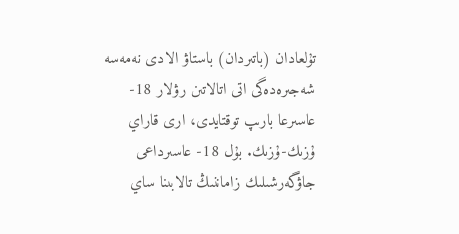تۇلعادان (باتىردان) باستاۋ الادى نەمەسە شەجىرەدەگى اتى اتالاتىن رۋلار 18- عاسىرعا بارىپ توقتايدى، ارى قاراي ۇزىك-ۇزىك. بۇل 18- عاسىرداعى جاۋگەرشىلىك زاماننىڭ تالابىنا ساي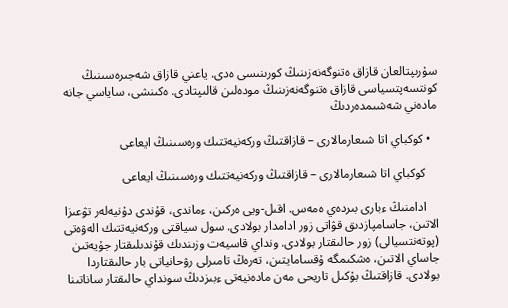سۇرىپتالعان قازاق ەتنوگەنەزىنىڭ كورىنىسى ەدى. ياعني قازاق شەجىرەسىنىڭ كونتسەپتسياسى قازاق ەتنوگەنەزىنىڭ مودەلىن قالىپتادى. ەكىنشى، ساياسي جانە مادەني شەشىمدەردىڭ

  • كوكباي اتا شىعارمالارى – قازاقتىڭ وركەنيەتتىك ورەسىنىڭ ايعاعى

    كوكباي اتا شىعارمالارى – قازاقتىڭ وركەنيەتتىك ورەسىنىڭ ايعاعى

    ادامنىڭ ءبارى بىردەي ەمەس. اقىل-ويى ەركىن، ءماندى، قۇندى دۇنيەلەر تۋعىزا الاتىن، جاسامپازدىق قۋاتى زور ادامدار بولادى. سول سياقتى وركەنيەتتىك الەۋەتى (پوتەنتسيالى) زور حالىقتار بولادى. ونداي قاسيەت وزىندىك قۇندىلىقتار جۇيەتىن جاساي الاتىن، ەشكىمگە ۇقسامايتىن، تەرەڭ تامىرلى رۋحانياتى بار حالىقتاردا بولادى. قازاقتىڭ بۇكىل تاريحى مەن مادەنيەتى ءبىزدىڭ سونداي حالىقتار ساناتىنا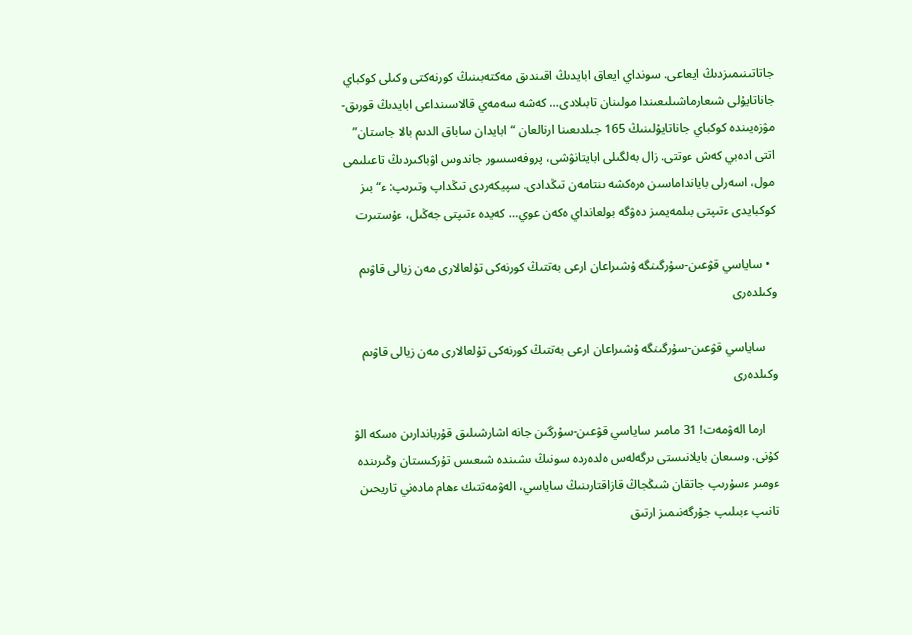جاتاتىنىمىزدىڭ ايعاعى. سونداي ايعاق ابايدىڭ اقىندىق مەكتەبىنىڭ كورنەكتى وكىلى كوكباي جاناتايۇلى شىعارماشىلىعىندا مولىنان تابىلادى… كەشە سەمەي قالاسىنداعى ابايدىڭ قورىق- مۋزەيىندە كوكباي جاناتايۇلىنىڭ 165 جىلدىعىنا ارنالعان “ابايدان ساباق الدىم بالا جاستان” اتتى ادەبي كەش ءوتتى. زال بەلگىلى ابايتانۋشى، پروفەسسور جاندوس اۋباكىردىڭ تاعىلىمى مول، اسەرلى بايانداماسىن ەرەكشە ىنتامەن تىڭدادى. سپيكەردى تىڭداپ وتىرىپ: ء“بىز كوكبايدى ءتىپتى بىلمەيمىز دەۋگە بولعانداي ەكەن عوي… كەيدە ءتىپتى جەڭىل، ءۇستىرت

  • ساياسي قۋعىن-سۇرگىنگە ۇشىراعان ارعى بەتتىڭ كورنەكى تۇلعالارى مەن زيالى قاۋىم وكىلدەرى

    ساياسي قۋعىن-سۇرگىنگە ۇشىراعان ارعى بەتتىڭ كورنەكى تۇلعالارى مەن زيالى قاۋىم وكىلدەرى

    ارما الەۋمەت! 31 مامىر ساياسي قۋعىن-سۇرگىن جانە اشارشىلىق قۇرباندارىن ەسكە الۋ كۇنى. وسىعان بايلانىستى ىرگەلەس ەلدەردە سونىڭ ىشىندە شىعىس تۇركىستان وڭىرىندە ءومىر ءسۇرىپ جاتقان شىڭجاڭ قازاقتارىنىڭ ساياسي، الەۋمەتتىك ءھام مادەني تاريحىن تانىپ ءبىلىپ جۇرگەنىمىز ارتىق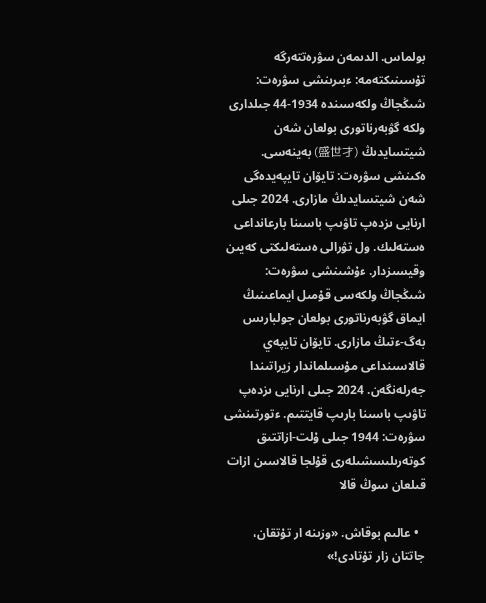بولماس. الدىمەن سۋرەتتەرگە تۇسىنىكتەمە: ءبىرىنشى سۋرەت: شىڭجاڭ ولكەسىندە 1934-44 جىلدارى ولكە گۋبەرناتورى بولعان شەن شيتسايدىڭ (盛世才) بەينەسى. ەكىنشى سۋرەت: تايۆان تايپەيدەگى شەن شيتسايدىڭ مازارى. 2024 جىلى ارنايى ىزدەپ تاۋىپ باسىنا بارعانداعى ەستەلىك. ول تۋرالى ەستەلىكتى كەيىن وقيسىزدار. ءۇشىنشى سۋرەت: شىڭجاڭ ولكەسى قۇمىل ايماعىنىڭ ايماق گۋبەرناتورى بولعان جولبارىس بەگ-ءتىڭ مازارى. تايۆان تايپەي قالاسىنداعى مۇسىلماندار زيراتىندا جەرلەنگەن. 2024 جىلى ارنايى ىزدەپ تاۋىپ باسىنا بارىپ قايتتىم. ءتورتىنشى سۋرەت: 1944 جىلى ۇلت-ازاتتىق كوتەرىلىسشىلەرى قۇلجا قالاسىن ازات قىلعان سوڭ قالا

  • عالىم بوقاش. «وزىنە ار تۇتقان، جاتتان زار تۇتادى!»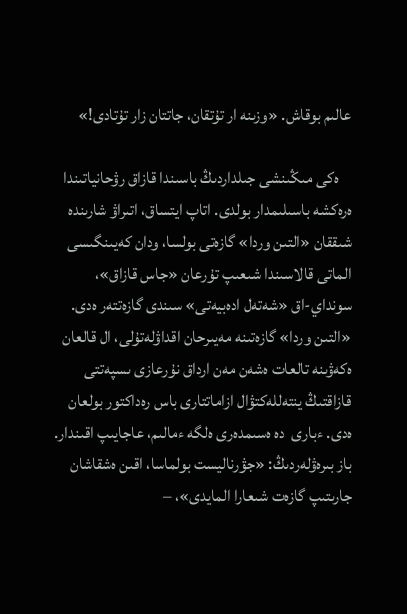عالىم بوقاش. «وزىنە ار تۇتقان، جاتتان زار تۇتادى!»

    ەكى مىڭىنشى جىلداردىڭ باسىندا قازاق رۋحانياتىندا ەرەكشە باسىلىمدار بولدى. اتاپ ايتساق، اتىراۋ شارىندە شىققان «التىن وردا» گازەتى بولسا، ودان كەيىنگىسى الماتى قالاسىندا شىعىپ تۇرعان «جاس قازاق»، سونداي-اق «شەتەل ادەبيەتى» سىندى گازەتتەر ەدى. «التىن وردا» گازەتىنە مەيىرحان اقداۋلەتۇلى، ال قالعان ەكەۋىنە تالعات ەشەن مەن ارداق نۇرعازى ىسپەتتى قازاقتىڭ ينتەللەكتۋال ازاماتتارى باس رەداكتور بولعان ەدى. ءبارى  دە ەسىمدەرى ەلگە ءمالىم، عاجايىپ اقىندار. باز بىرەۋلەردىڭ: «جۋرناليست بولماسا، اقىن ەشقاشان جارىتىپ گازەت شىعارا المايدى»، –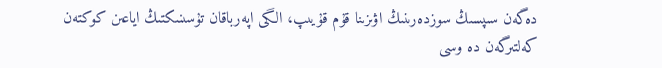دەگەن سىپسىڭ سوزدەرىنىڭ اۋىزىنا قۇم قۇيىپ، الگى اپەرباقان تۇسىنىكتىڭ اياعىن كوكتەن كەلتىرگەن دە وسى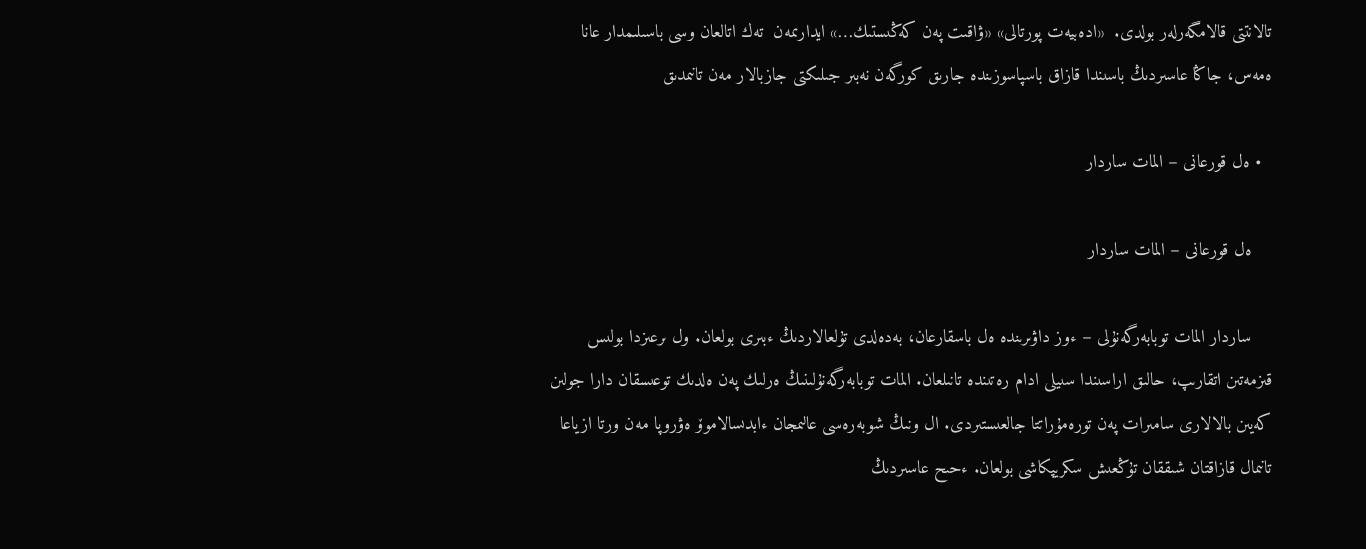تالانتتى قالامگەرلەر بولدى.  «ادەبيەت پورتالى» «ۋاقىت پەن كەڭىستىك…» ايدارىمەن  تەك اتالعان وسى باسىلىمدار عانا ەمەس، جاڭا عاسىردىڭ باسىندا قازاق باسپاسوزىندە جارىق كورگەن نەبىر جىلىكتى جازبالار مەن تانىمدىق

  • ەل قورعانى – المات ساردار

    ەل قورعانى – المات ساردار

    ساردار المات توبابەرگەنۇلى – ءوز داۋىرىندە ەل باسقارعان، بەدەلدى تۇلعالاردىڭ ءبىرى بولعان. ول ىرعىزدا بولىس قىزمەتىن اتقارىپ، حالىق اراسىندا سىيلى ادام رەتىندە تانىلعان. المات توبابەرگەنۇلىنىڭ ەرلىك پەن ەلدىك توعىسقان دارا جولىن كەيىن بالالارى سامىرات پەن تورەمۇراتتا جالعىستىردى. ال ونىڭ شوبەرەسى عالىمجان ءابدىسالاموۆ ەۋروپا مەن ورتا ازياعا تانىمال قازاقتان شىققان تۇڭعىش سكريپكاشى بولعان. ءحىح عاسىردىڭ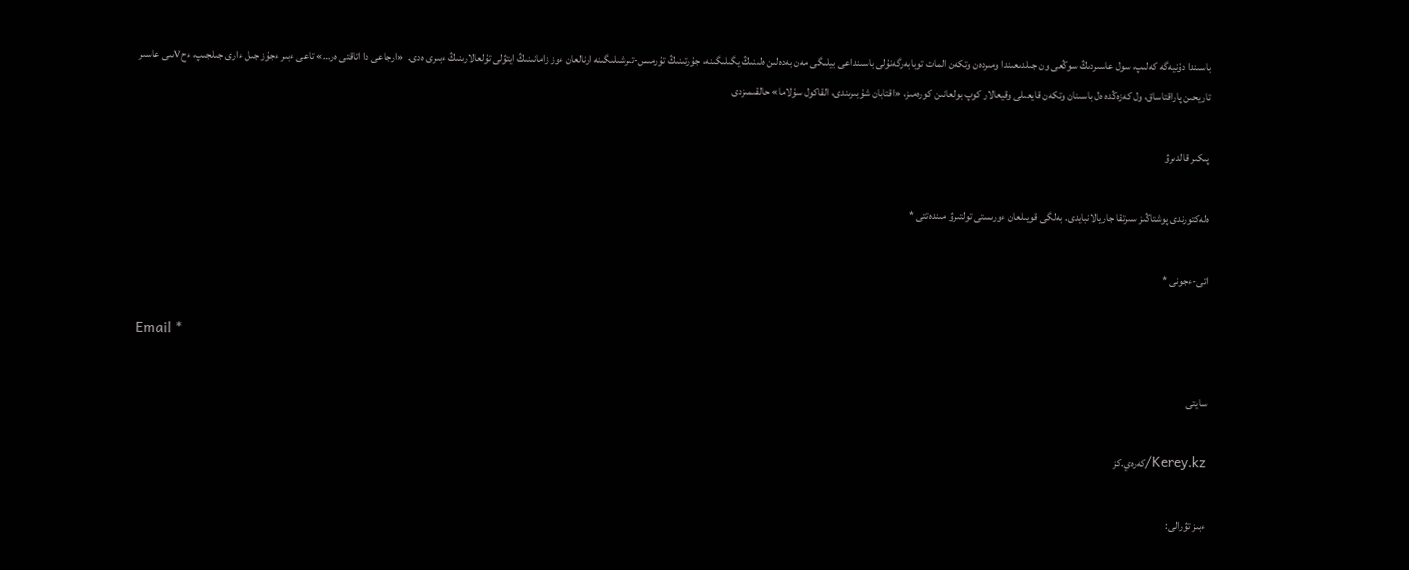باسىندا دۇنيەگە كەلىپ، سول عاسىردىڭ سوڭعى ون جىلدىعىندا ومىردەن وتكەن المات توبابەرگەنۇلى باسىنداعى بيلىگى مەن بەدەلىن ەلىنىڭ يگىلىگىنە، جۇرتىنىڭ تۇرمىس-تىرشىلىگىنە ارنالعان ءوز زامانىنىڭ ايتۋلى تۇلعالارىنىڭ ءبىرى ەدى.  «ارجاعى دا اتاقتى ەر…» تاعى ءبىر ءجۇز جىل ءارى جىلجىپ، ءحVىىى عاسىر تاريحىن پاراقتاساق، ول كەزەڭدە ەل باسىنان وتكەن قايعىلى وقيعالار كوپ بولعانىن كورەمىز، «اقتابان شۇبىرىندى، القاكول سۇلاما» حالقىمىزدى

پىكىر قالدىرۋ

ەلەكتورندى پوشتاڭىز سىرتقا جاريالانبايدى. بەلگى قويىلعان ءورىستى تولتىرۋ مىندەتتى *

اتى-ءجونى *

Email *

سايتى

Kerey.kz/كەرەي.كز

ءبىز تۋرالى: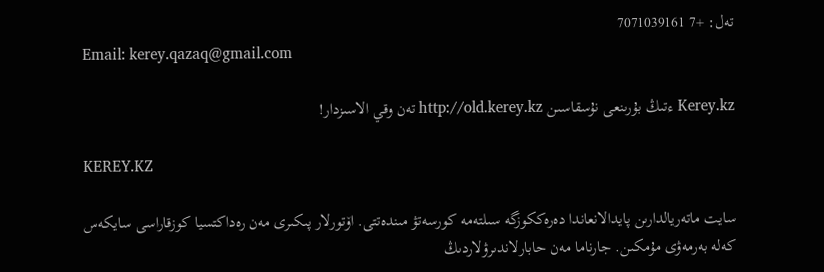تەل: +7 7071039161
Email: kerey.qazaq@gmail.com

Kerey.kz ءتىڭ بۇرىنعى نۇسقاسىن http://old.kerey.kz تەن وقي الاسىزدار!

KEREY.KZ

سايت ماتەريالدارىن پايدالانعاندا دەرەككوزگە سىلتەمە كورسەتۋ مىندەتتى. اۆتورلار پىكىرى مەن رەداكتسيا كوزقاراسى سايكەس كەلە بەرمەۋى مۇمكىن. جارناما مەن حابارلاندىرۋلاردىڭ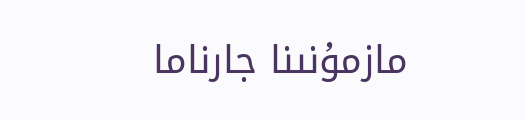مازمۇنىنا جارناما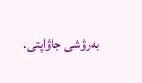بەرۋشى جاۋاپتى.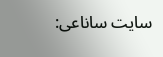سايت ساناعى: